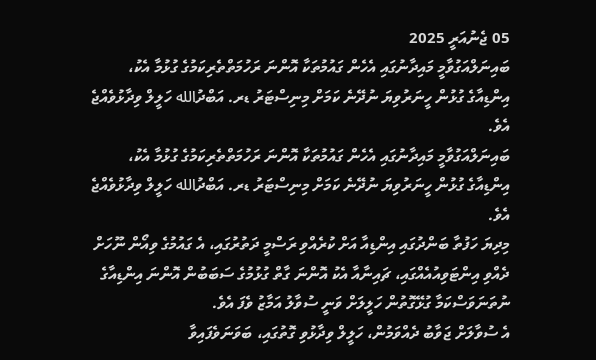05 ޖެނުއަރީ 2025
ބައިނަލްއަގުވާމީ މައިދާނުގައި އެހެން ގައުމުތަކާ އޮންނަ ރަހުމަތްތެރިކަމުގެ ގުޅުމާ އެކު، އިންޑިއާގެ ގުޅުން ހީނަރުވިޔަ ނުދޭނެ ކަމަށް މިނިސްޓަރު ޑރ. އަބްދުالله ހަލީލް ވިދާޅުވެއްޖެ އެވެ.
ބައިނަލްއަގުވާމީ މައިދާނުގައި އެހެން ގައުމުތަކާ އޮންނަ ރަހުމަތްތެރިކަމުގެ ގުޅުމާ އެކު، އިންޑިއާގެ ގުޅުން ހީނަރުވިޔަ ނުދޭނެ ކަމަށް މިނިސްޓަރު ޑރ. އަބްދުالله ހަލީލް ވިދާޅުވެއްޖެ އެވެ.
މިދިޔަ ހަފުތާ ބަންދުގައި އިންޑިއާ އަށް ކުރެއްވި ރަސްމީ ދަތުރުގައި، އެ ގައުމުގެ ވިއޯން ނޫހަށް ދެއްވި އިންޓަވިއުއެއްގައި، ޗައިނާއާ އެކު އޮންނަ ގާތް ގުޅުމުގެ ސަބަބުން އޮންނަ އިންޑިއާގެ ނުތަނަވަސްކަމާ ގުޅޭގޮތުން ހަލީލަށް ވަނީ ސުވާލު އަމާޒު ވެފަ އެވެ.
އެ ސުވާލަށް ޖަވާބު ދެއްވަމުން، ހަލީލް ވިދާޅުވި ގޮތުގައި، ބަވަނަވެފައިވާ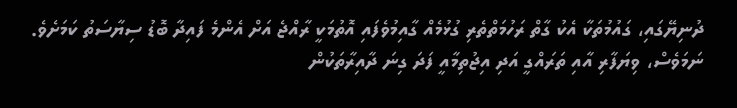ދުނިޔޭގައި، ގައުމުތަކާ އެކު ގާތް ރަހުމަތްތެރި ގުޅުމެއް ގާއިމުވެފައި އޮތުމަކީ ރާއްޖެ އަށް އެންމެ ފައިދާ ބޮޑު ސިޔާސަތު ކަމަށެވެ.
ނަމަވެސް، ވިޔަފާރި އާއި ތަރައްގީ އަދި އިޖުތިމާއީ ފަދަ ގިނަ ދާއިރާތަކުން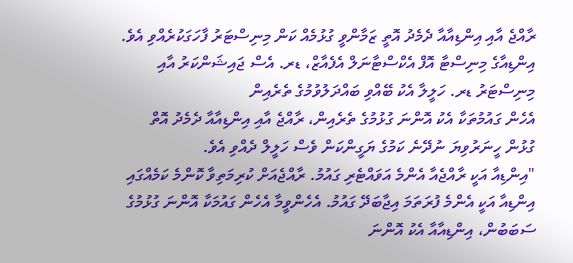ރާއްޖެ އާއި އިންޑިއާއާ ދެމެދު އޮތީ ޒަމާންވީ ގުޅުމެއް ކަން މިނިސްޓަރު ފާހަގަކުރެއްވި އެވެ.
އިންޑިއާގެ މިނިސްޓާ އޮފް އެކްސްޓާނަލް އެފެއާޒް، ޑރ. އެސް ޖައިޝަންކަރު އާއި މިނިސްޓަރު ޑރ. ހަލީލާ އެކު ބޭއްވި ބައްދަލުވުމުގެ ތެރެއިން
އެހެން ގައުމުތަކާ އެކު އޮންނަ ގުޅުމުގެ ތެރެއިން، ރާއްޖެ އާއި އިންޑިއާއާ ދެމެދު އޮތް ގުޅުން ހީނަރުވިޔަ ނުދޭނެ ކަމުގެ ޔަގީންކަން ވެސް ހަލީލް ދެއްވި އެވެ.
"އިންޑިއާ އަކީ ރާއްޖެއާ އެންމެ އަވައްޓެރި ގައުމު. ރާއްޖެއަށް ކުރިމަތިވާ ކޮންމެ ކަމެއްގައި އިންޑިއާ އަކީ އެންމެ ފުރަތަމަ އިޖާބަދޭ ގައުމު. އެހެންވީމާ އެހެން ގައުމަކާ އޮންނަ ގުޅުމުގެ ސަބަބުން، އިންޑިއާއާ އެކު އޮންނަ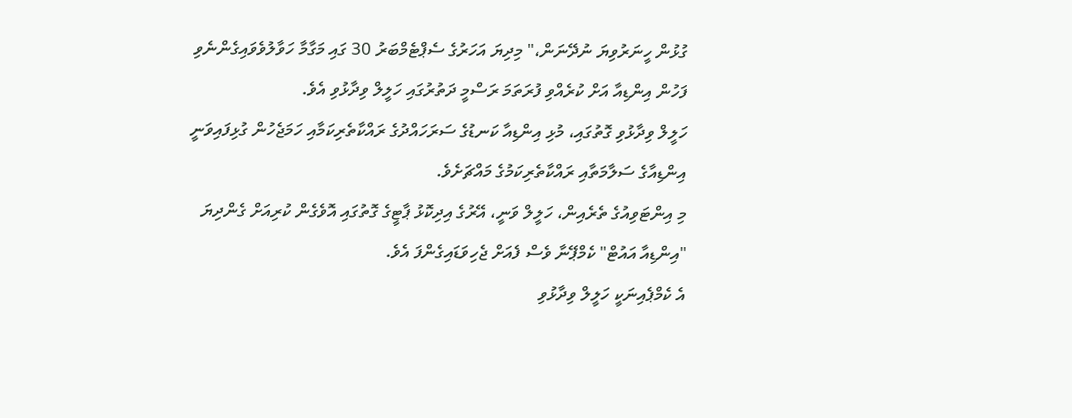ގުޅުން ހީނަރުވިޔަ ނުދޭނަން،" މިދިޔަ އަހަރުގެ ސެޕްޓެމްބަރު 30 ގައި މަގާމާ ހަވާލުވެވައިގެންނެވި ފަހުން އިންޑިއާ އަށް ކުރެއްވި ފުރަތަމަ ރަސްމީ ދަތުރުގައި ހަލީލް ވިދާޅުވި އެވެ.
ހަލީލް ވިދާޅުވި ގޮތުގައި، މުޅި އިންޑިއާ ކަނޑުގެ ސަރަހައްދުގެ ރައްކާތެރިކަމާއި ހަމަޖެހުން ގުޅިފައިވަނީ އިންޑިއާގެ ސަލާމަތާއި ރައްކާތެރިކަމުގެ މައްޗަށެވެ.
މި އިންޓަވިއުގެ ތެރެއިން، ހަލީލް ވަނީ، އޭރުގެ އިދިކޮޅު ޕާޓީގެ ގޮތުގައި އޮވެގެން ކުރިއަށް ގެންދިޔަ "އިންޑިއާ އައުޓް" ކެމްޕޭނާ ވެސް ފެއަށް ޖެހިވަޑައިގެންފަ އެވެ.
އެ ކެމްޕެއިނަކީ ހަލީލް ވިދާޅުވި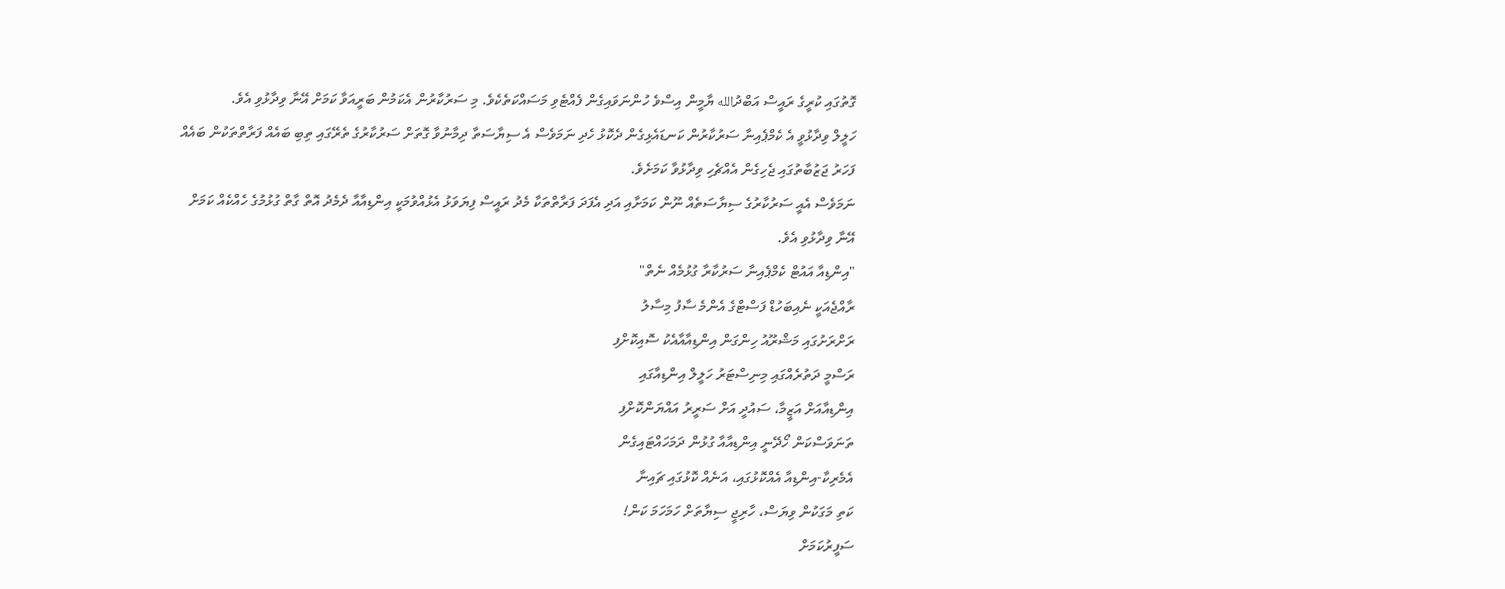ގޮތުގައި ކުރީގެ ރައީސް އަބްދުالله ޔާމީން އިސްވެ ހުންނަވައިގެން ފެއްޓެވި މަސައްކަތެކެވެ. މި ސަރުކާރުން އެކަމުން ބަރީއަވާ ކަމަށް އޭނާ ވިދާޅުވި އެވެ.
ހަލީލް ވިދާޅުވީ އެ ކެމްޕެއިނާ ސަރުކާރުން ކަނޑައެޅިގެން ދެކޮޅު ހެދި ނަމަވެސް އެ ސިޔާސަތާ ދިމާނުވާ ގޮތަށް ސަރުކާރުގެ ތެރޭގައި ތިބި ބައެއް ފަރާތްތަކުން ބައެއް ފަހަރު ޖަޒުބާތުގައި ޖެހިގެން އެއްޗެހި ވިދާޅުވާ ކަމަށެވެ.
ނަމަވެސް އެއީ ސަރުކާރުގެ ސިޔާސަތެއް ނޫން ކަމަށާއި އަދި އެފަދަ ފަރާތްތަކާ މެދު ރައީސް ފިޔަވަޅު އެޅުއްވުމަކީ އިންޑިއާއާ ދެމެދު އޮތް ގާތް ގުޅުމުގެ ހެއްކެއް ކަމަށް އޭނާ ވިދާޅުވި އެވެ.
"އިންޑިއާ އައުޓް ކެމްޕެއިނާ ސަރުކާރާ ގުޅުމެއް ނެތް"
ރާއްޖެއަކީ ނެއިބަހުޑް ފަސްޓްގެ އެންމެ ސާފު މިސާލު
ރަށްރަށުގައި މަޝްރޫއު ހިންގަން އިންޑިއާއާއެކު ސޮއިކޮށްފި
ރަސްމީ ދަތުރެއްގައި މިނިސްޓަރު ހަލީލް އިންޑިއާގައި
އިންޑިއާއަށް އަޒީމާ، ސައުދީ އަށް ސަރީރު އައްޔަންކޮށްފި
ތަނަވަސްކަން ހޯދޭނީ އިންޑިއާއާ ގުޅުން ދަމަހައްޓައިގެން
އެމެރިކާ-އިންޑިއާ އެއްކޮޅުގައި، އަނެއް ކޮޅުގައި ޗައިނާ
ކަތި މަގަކުން ވިޔަސް، ހާރިޖީ ސިޔާތަށް ހަމަހަމަ ކަން!
ސަފީރުކަމަށް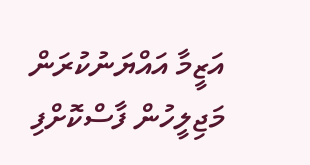އަޒީމާ އައްޔަނުކުރަން މަޖިލީހުން ފާސްކޮށްފި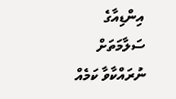އިންޑިއާގެ ސަލާމަތަށް ނުރައްކާވާ ކަމެއް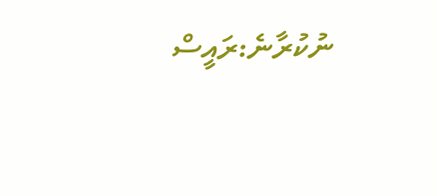ނުކުރާނެ:ރައީސް